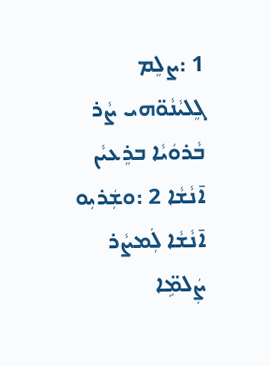1 :ܨܠܸܡ ܓܸܠܝܵܢܵܘ̈ܗܝ ܨܵܪ ܒܵܪܘܿܝܵܐ ܒܪܸܥܝܵܢ ܐ̄ܢܵܫܵܐ 2 :ܘܫܲܪܝܼܘ ܐ̄ܢܵܫܵܐ ܠܲܡܨܵܪ ܨܲܠܡܹ̈ܐ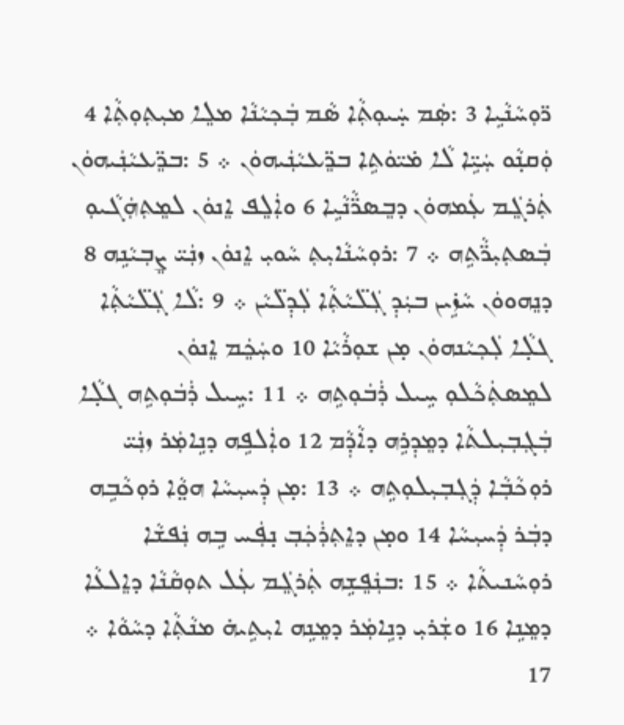ܪ̈ܘܼܚܵܢܵܝܹܐ 3 :ܣܲܡ ܚ̣ܿܝܘܼܬܼܵܐ ܣܵܡ ܒܲܟܼܝܵܢܵܐ ܡܠܸܐ ܡܝܼܬܼܘܼܬܼܵܐ 4 ܘܲܩܢ̣ܵܘ ܚܲܝܹ̈ܐ ܠܵܐ ܡ̇ܝ̈ܘܿܬܹܐ ܒܪܸ̈ܥܝܵܢܲܝܗܘܿܢ ܀ 5 :ܒܪܸ̈ܥܝܵܢܲܝܗܘܿܢ ܬܲܪܓܸܿܡ ܥܲܡܗܘܿܢ ܕܒܸܣܪ̈ܵܢܵܝܹܐ 6 ܘܐܲܠܸܦ ܐܸܢܘܿܢ ܠܡܸܬܼܗܲܓܵܝܘܼ ܒܲܣܬܼܝܼܪ̈ܵܬܹܗ ܀ 7 :ܪܘܼܚܵܢܵܐܝܼܬܼ ܚܵܘܝܼ ܐܸܢܘܿܢ ܙܢܲܝ̈ ܨܸܒܼܝܵܢܹܗ 8 ܕܢܸܗܘܘܿܢ ܚܵܙܹ̇ܝܢ ܒܝܲܕܼ ܓܲܠ̈ܝܵܬܼܵܐ ܠܲܕܼܠ̈ܝܵܢ ܀ 9 :ܠܵܐ ܓܲܠ̈ܝܵܬܼܵܐ ܓܠ̣ܵܐ ܠܲܟܼܝܵܢܗܘܿܢ ܡ̣ܢ ܫܘܼܪܵܝܵܐ 10 ܘܚܲܟܸܿܡ ܐܸܢܘܿܢ ܠܡܸܣܬܲܟܵܠܘܼ ܚܹܝܠ ܪܲܒܿܘܼܬܹܗ ܀ 11 :ܚܹܝܠ ܪܲܒܿܘܼܬܹܗ ܓܠ̣ܵܐ ܒܲܓܼܒܼܝܼܠܬܵܐ ܕܡܸܕܼܪܹܗ ܕܐܵܕܼܵܡ 12 ܘܐܲܠܦܹܗ ܕܢܹܐܡܲܪ ܙܢܲܝ̈ ܪܘܼܟܵܒܼܵܐ ܕܲܓܼܒܼܝܼܠܘܼܬܹܗ ܀ 13 :ܡ̣ܢ ܕܲܚܝܼܚܵܐ ܗܘ̤ܵܐ ܪܘܼܟܵܒܹܗ ܕܒܲܪ ܕܲܚܝܼܚܵܐ 14 ܘܡ̣ܢ ܕܐܸܬܼܪܲܟܲܒܼ ܢ̣ܦܲܚ ܒܹܗ ܢܲܦܫܵܐ ܪܘܼܚܵܢܝܬܵܐ ܀ 15 :ܒܢܲܦܸܫܹܗ ܬܲܪܓܸܿܡ ܥܲܠ ܬܘܼܩܵܢܵܐ ܕܐܸܠܥܵܐ ܕܡܸܢܹܐ 16 ܘܫܲܪܝܼ ܕܢܹܐܡܲܪ ܕܡܸܢܹܗ ܐܝܼܬܹܝܗ̇ ܡܢܵܬܼܵܐ ܕܚܵܘܵܐ ܀ 17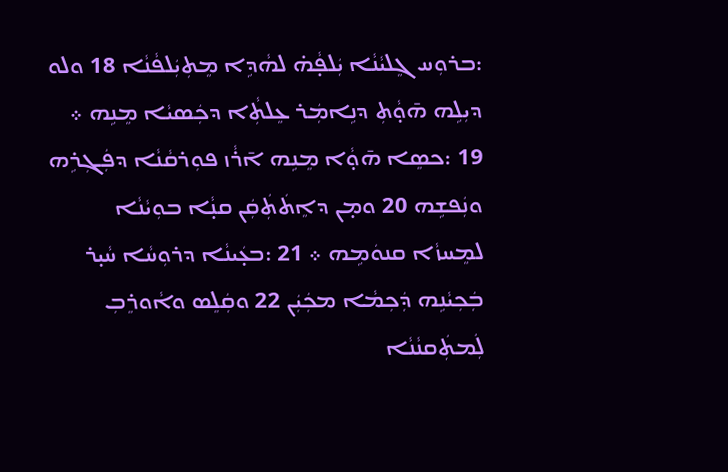:ܒܪܘܼܚ ܓܸܠܝܵܢܵܐ ܝܲܠܦ̣ܵܗ̇ ܠܗܵܕܹܐ ܡܸܬܼܝܲܠܦܵܢܵܐ 18 ܘܠܘ ܕܝܼܠܹܗ ܗ̄ܘ̣ܵܬܼ ܕܢܹܐܡܲܪ ܥܸܠܬܼܵܐ ܕܟܲܣܝܵܐ ܡܸܢܹܗ ܀ 19 :ܟܣܸܐ ܗ̄ܘ̣ܵܐ ܡܸܢܹܗ ܐ̄ܪܵܙ ܦܘܼܪܩܵܢܵܐ ܕܦܲܓܼܪܹܗ ܘܢܲܦܫܹܗ 20 ܘܡ̣ܢ ܕܐܸܬܿܬܲܩܲܢ ܩܢ̣ܵܐ ܒܘܼܝܵܢܵܐ ܠܡܸܚܙܵܐ ܩܢܘܿܡܹܗ ܀ 21 :ܒܥ̣ܿܝܢܵܐ ܕܪܘܼܚܵܐ ܚܵܝ̣ܪ ܒܲܟܼܝܵܢܹܗ ܕܲܟܼܡܵܐ ܡܟܲܝܲܢ 22 ܘܩܲܠܸܣ ܘܐܵܘܪܸܒܼ ܠܲܡܬܲܩܢܵܢܵܐ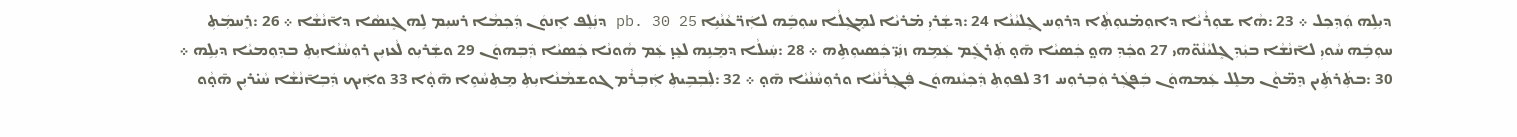ܕܝܼܠܹܗ ܘܲܕܼܟܼܠ ܀ 23 :ܗܵܐ ܫܘܼܪܵܝܵܐ ܕܐܘܼܡ̇ܢܘܼܬܼܵܐ ܕܪܘܼܚ ܓܸܠܝܵܢܵܐ 24 :ܕܫܲܪܝܼ ܡ̇ܪܝܵܐ ܠܡܸܓܼܠܵܐ ܚܘܼܒܹܿܗ ܠܐܲܪ̈ܥܵܢܵܝܹܐ pb. 30 25 ܕܢܲܠܸܦ ܐܸܢܘܿܢ ܕܲܟܼܡܵܐ ܪܚܝܼܡ ܠܹܗ ܓܸܢܣܵܐ ܕܐ̄ܢܵܫܵܐ ܀ 26 :ܪܸܚܡܲܬܼ ܚܘܼܒܹܿܗ ܚܵܘܝܼ ܠܐ̄ܢܵܫܵܐ ܒܝܲܕܼ ܓܸܠܝܵܢܵܘ̈ܗܝ 27 ܘܟܲܕܼ ܗܘ̤ ܟܲܣܝܵܐ ܗ̄ܘ̣ ܬܲܪܓܸܿܡ ܥܲܡܹܗ ܙܢܲܝ̈ ܟܲܣܝܘܼܬܹܗ ܀ 28 :ܚܲܝܠܵܐ ܕܡܸܢܹܗ ܠܥܸܙ̣ ܥܲܡ ܗܵܘܢܵܐ ܟܲܣܝܵܐ ܕܲܒܼܗܘܿܢ 29 ܘܫܲܪܝܼܘ ܠܵܥܙܝܼܢ ܪܘܼܚܵܢܵܐܝܼܬܼ ܒܕܼܘܼܡܝܵܐ ܕܝܼܠܹܗ ܀ 30 :ܒܬܲܪܬܹܿܝܢ ܕܸܡ̈ܘܵܢ ܡܠܸܠ ܥܲܡܗܘܿܢ ܒܲܦܓܲܪ ܘܲܒܼܪܘܼܚ 31 ܠܦܘܼܬܼ ܕܲܟܼܝܵܢܗܘܿܢ ܦܲܓܼܪܵܢܵܝܵܐ ܘܪܘܼܚܵܢܵܝܵܐ ܗ̄ܘ̣ ܀ 32 :ܠܲܒܼܒܹܝܬܼ ܐܲܒܼܪܵܡ ܓܘܫܡܵܢܵܐܝܼܬܼ ܡܸܬܼܚܵܘܹܐ ܗ̄ܘ̣ܵܐ 33 ܘܐܲܝܟ ܕܲܒܼܐ̄ܢܵܫܵܐ ܚܵܝ̇ܪܝܼܢ ܗ̄ܘ̣ܵܘ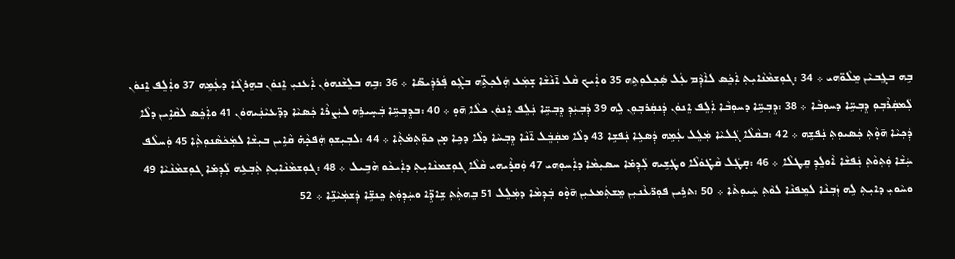ܒܹܗ ܒܓܸܒܝܵܢ ܡܸܠܵܘ̈ܗܝ ܀ 34 :ܓܘܼܫܡܵܢܵܐܝܼܬܼ ܐܲܟܸܿܣ ܠܐܵܕܼܵܡ ܥܲܠ ܣܲܟܼܠܘܼܬܹܗ 35 ܘܐܲܝܟ ܩܵܠ ܐ̄ܢܵܫܵܐ ܫ̣ܡܲܥ ܗܲܠܟܼܬܹ̈ܗ ܒܓܼܵܘ ܦܲܪܕܲܝܣ̈ܐ ܀ 36 :ܒܹܗ ܒܠܸܫܵܢܗܘܿܢ ܐܲܥܢܝܼ ܐܸܢܘܿܢ ܒܗܸܪܓܵܐ ܕܥܲܡܹܗ 37 ܘܐܲܠܸܦ ܐܸܢܘܿܢ ܠܲܡܩܲܪܵܒܼܘܼ ܕܸܒܼܚܹ̈ܐ ܕܚܘܼܒܵܐ ܀ 38 :ܕܸܒܼܚܹ̈ܐ ܕܚܘܼܒܵܐ ܐܲܠܸܦ ܐܸܢܘܿܢ ܕܲܢܩܲܪܒܼܘܼܢ ܠܹܗ 39 ܕܲܒܼܝܲܕܼ ܕܸܒܼܚܹ̈ܐ ܢܲܠܸܦ ܐܸܢܘܿܢ ܟܠܵܐ ܗ̄ܘ̣ ܀ 40 :ܒܕܸܒܼܚܹ̈ܐ ܒܲܚ̣ܝܪܹܗ ܠܝܲܨܪܵܐ ܟܲܣܝܵܐ ܕܕ̈ܥܝܵܢܲܝܗܘܿܢ 41 ܘܐܲܟܸܿܣ ܠܩܵܐܹܝܢ ܕܠܵܐ ܕܲܟܼܝܵܐ ܗ̄ܘ̣ܵܬܼ ܟܲܣܝܘܼܬܼ ܢܲܦܫܹܗ ܀ 42 :ܒܩܵܠܵܐ ܓܲܠܝܵܐ ܡܲܠܸܠ ܥܲܡܹܗ ܕܲܣܥܹܐ ܢܲܦܫܹܐ 43 ܕܠܵܐ ܡܩܲܒܸܿܠ ܐ̄ܢܵܐ ܕܸܒܼܚܵܐ ܕܠܵܐ ܕܟܹܐ ܡ̣ܢ ܟܘܼ̈ܬܼܡ̇ܬܼܵܐ ܀ 44 :ܠܒܼܝܼܫܘܼ ܗܲܦܟ̣ܵܗ̇ ܩܵܐܹܝܢ ܒܝܼܫܵܐ ܠܡܲܟܿܣܵܢܘܼܬܼܵܐ 45 ܘܲܚܠܵܦ ܚܲܫܵܐ ܘܲܬܼܘܵܬܼ ܢܲܦܫܵܐ ܐܵܘܠܸܕܼ ܩܸܛܠܵܐ ܀ 46 :ܩ̣ܛܲܠ ܩܵܛ̇ܘܿܠܵܐ ܘܛܲܫܹܝܗ ܠܲܕܼܡ̇ܐ ܚܣܝܼܡܵܐ ܕܐܲܚܘܼܗܝ 47 ܘܲܩܪ̣ܵܝܗܝ ܩܵܠܵܐ ܓܘܼܫܡܢܵܐܝܼܬܼ ܕܐܲܝܟܵܘ ܗܵܒܹܝܠ ܀ 48 :ܓܘܼܫܡܵܢܵܐܝܼܬܼ ܬܲܒܼܥܹܗ ܠܲܕܼܡ̇ܐ ܓܘܼܫܡܵܢܵܝܵܐ 49 ܘܚܵܘܝܼ ܕܐܝܼܬܼ ܠܹܗ ܙܲܒܼܢܵܐ ܠܡܸܦܢܵܐ ܠܘܵܬܼ ܚܲܝܘܼܬܵܐ ܀ 50 :ܬܪܹܝܢ ܦܘܼܪ̈ܥܵܢܝܼܢ ܡܸܫܬܲܡܥܝܼܢ ܗ̄ܘ̣ܵܘ ܒܲܕܼܡܵܐ ܕܡܲܠܸܠ 51 ܒܸܗܬܲܬܼ ܫܹܐܕܹ̈ܐ ܘܚܲܕܼܘܲܬܼ ܟܸܢܫܹ̈ܐ ܕܲܫܡܲܝܵܢܹ̈ܐ ܀ 52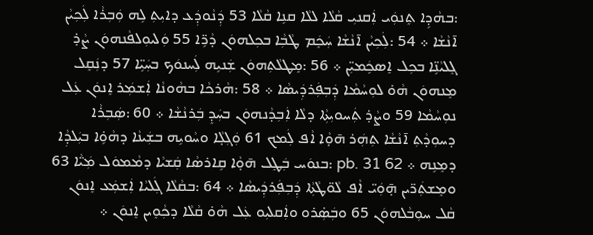:ܒܗܵܕܹܐ ܬܸܢܘܲܝ ܐܲܩܢܝܼ ܩܵܠܵܐ ܠܠܵܐ ܩܢܹܐ ܩܵܠܵܐ 53 ܕܲܢܵܘܕܲܥ ܕܐܝܼܬܼ ܠܹܗ ܘܲܒܼܪܵܐ ܠܲܟܼܝܵܢ ܐ̄ܢܵܫܵܐ ܀ 54 :ܠܲܟܼܝܵܢ ܐ̄ܢܵܫܵܐ ܚܲܟܸܿܡ ܛܵܒܼܵܐ ܒܟܼܠܗܘܿܢ ܕܵܪܹ̈ܐ 55 ܘܲܠܝܘܼܠܦܵܢܗܘܿܢ ܨܵܪ̣ ܓܸܠܝܵܢܹ̈ܐ ܒܟܼܠ ܐܸܣܟܹܿܡܝܼ̈ܢ ܀ 56 :ܡܸܛܠܵܬܼܗܘܿܢ ܫܲܢܝܹܗ ܠܲܚܢܘܿܟ ܒܚܲܝܹ̈ܐ 57 ܕܢܲܩܸܠ ܡܸܢܗܘܿܢ ܗܵܘ̇ ܠܘܼܚܵܡܵܐ ܕܲܒܼܦܲܪܕܲܝܣܵܐ ܀ 58 :ܗܵܪܟܵܐ ܒܗܵܘܢܵܐ ܐܲܫܡܲܪ ܐܸܢܘܿܢ ܥܲܠ ܢܘܼܚܵܡܵܐ 59 ܘܨܵܪ̣ ܬܲܚܘܝܼܬܼܵܐ ܕܠܵܐ ܐܲܒܼܕܵܢܗܘܿܢ ܒܚܲܕܸ ܒܲܪܢܵܫܵܐ ܀ 60 :ܣܲܒܼܪܵܐ ܕܚܘܼܕܵܬܼ ܐ̄ܢܵܫܵܐ ܬܼܗܲܪ ܗ̄ܘ̣ܵܐ ܐܵܦ ܠܲܡܟ 61 ܘܲܓܼܠ̣ܵܐ ܘܚܵܘܝܹܗ ܒܫܲܝܢܵܐ ܕܗܵܘܹ̇ܐ ܒܝܲܠܕܼܵܐ ܕܡܸܢܹܗ ܀ pb. 31 62 :ܒܢܘܿܚ ܒܲܛܸܠ ܗ̄ܘ̣ܵܐ ܩܹܐܪܣܵܐ ܩܲܫܝܵܐ ܕܡܵܡܘܿܠ ܡܲܝ̈ܵܐ 63 ܘܡܸܫܬܲܪ̈ܝܢ ܗ̣̄ܘܲܝ̈ ܐܵܦ ܠܵܘ̈ܛܵܬܼܵܐ ܕܲܒܼܦܲܪܕܲܝܣܵܐ ܀ 64 :ܒܩܵܠܵܐ ܓܲܠܝܵܐ ܐܲܫܡܲܥ ܐܸܢܘܿܢ ܩܵܠ ܚܘܼܒܵܠܗܘܿܢ 65 ܘܒܲܣܼ̇ܪܘ ܘܐܲܩܠܝܼܘ ܥܲܠ ܗܵܘ̇ ܩܵܠܵܐ ܕܟܼܵܘܸܝܢ ܐܸܢܘܿܢ ܀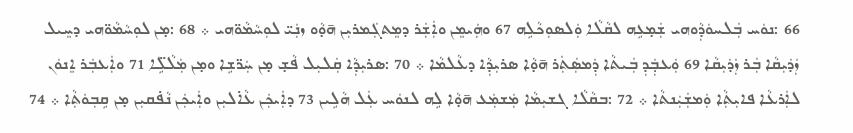66 :ܢܘܿܚ ܒܲܠܚܘܿܕܼܵܘܗܝ ܫܲܡ̣ܥܹܗ ܠܩܵܠܵܐ ܘܲܠܣܘܼܟܵܠܹܗ 67 ܘܗܲܝܡܸܢ ܘܐܲܫܲܪ ܕܡܸܬܓܲܡܪܝܼܢ ܗ̄ܘ̣ܵܘ ܙܢܲܝ̈ ܠܘܼܚܵܡܵܘ̈ܗܝ ܀ 68 :ܡ̣ܢ ܠܘܼܚܵܡܵܘ̈ܗܝ ܕܚܸܝܠ ܙܲܕܿܝܼܩܵܐ ܒܲܪ ܙܲܕܿܝܼܩܵܐ 69 ܘܲܥܒ݂ܲܕܼ ܒܲܝܬܵܐ ܕܲܡܣܲܬܲܪ ܗ̄ܘ̣ܵܐ ܣܪܝܼܕܼܵܐ ܕܥܵܠܡܵܐ ܀ 70 :ܣܪܝܼܕܼܵܐ ܩܲܠܝܼܠ ܦܵܫ̣ ܡ̣ܢ ܚܲܪ̈ܫܹܐ ܘܡ̣ܢ ܡܲܠܵܠܹ̈ܐ 71 ܘܐܲܥܒܲܪ ܐܸܢܘܿܢ ܠܐܲܪܥܵܐ ܦܐܝܼܬܼܵܐ ܘܲܡܫܲܝܲܢܬܵܐ ܀ 72 :ܒܩܵܠܵܐ ܓܫܝܼܡܵܐ ܡܲܫܡܲܥ ܗ̄ܘ̣ܵܐ ܠܹܗ ܠܢܘܿܚ ܥܲܠ ܗܵܠܹܝܢ 73 ܕܐܲܝܟܲܢ ܥܵܐ̇ܠܝܼܢ ܘܐܲܝܟܲܢ ܢܵܦ̇ܩܝܼܢ ܡ̣ܢ ܩܹܒܼܘܿܬܼܵܐ ܀ 74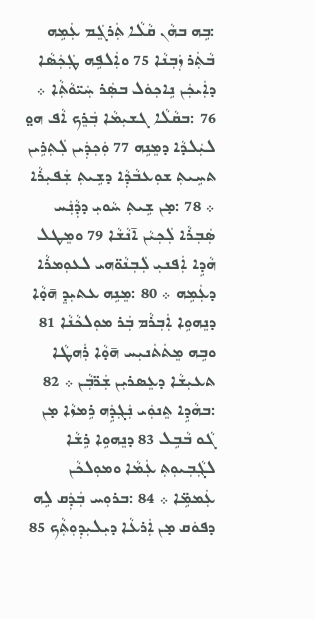:ܒܹܗ ܒܗܵܢ ܩܵܠܵܐ ܬܲܪܓܸܿܡ ܥܲܡܹܗ ܒܵܬܲܪ ܙܲܒܼܢܵܐ 75 ܘܐܲܠܦܹܗ ܛܲܟܲܣܵܐ ܕܐܲܝܟܲܢ ܢܹܐܟܼܘܿܠ ܒܣܲܪ ܚܲܝ̈ܘܵܬܼܵܐ ܀ 76 :ܒܩܵܠܵܐ ܓܫܝܼܡܵܐ ܒܲܪܸܟ ܐܵܦ ܗܘ̤ ܠܝܲܠܕܵܐ ܕܡܸܢܹܗ 77 ܘܲܟܼܕܲܝܢ ܠܲܬܼܪܹܝܢ ܬܚܹܝܬܼ ܫܘܼܥܒܵܕܼܵܐ ܕܫܹܝܬܼ ܫܲܦܝܼܪܵܐ ܀ 78 :ܡ̣ܢ ܫܹܝܬܼ ܚܵܘܝܼ ܕܕܼܵܢܲܚ ܣܲܒܼܪܵܐ ܠܲܟܼܝܵܢ ܐ̄ܢܵܫܵܐ 79 ܘܡܸܛܠ ܗܵܕܹܐ ܐܲܦܢܝܼ ܠܲܒܼܢܵܘ̈ܗܝ ܠܥܘܼܡܪܵܐ ܕܥܲܡܹܗ ܀ 80 :ܡܸܢܹܗ ܥܬܝܼܕܸ ܗ̄ܘ̣ܵܐ ܕܢܸܗܘܹܐ ܐܲܒܼܪܵܡ ܒܲܪ ܡܘܼܠܟܵܢܵܐ 81 ܘܒܹܗ ܡܸܬܿܬܿܢܝܼܚ ܗ̄ܘ̣ܵܐ ܪܲܗܛܵܐ ܬܥܝܼܫܵܐ ܕܥܸܣܪܝܼܢ ܫܲܪ̈ܒܼܵܢ ܀ 82 :ܒܗܵܕܹܐ ܬܸܢܘܲܝ ܢܲܓܼܕܹܿܗ ܪܹܡܙܵܐ ܡ̣ܢ ܓܵܘ ܒܵܒܹܠ 83 ܕܢܸܗܘܹܐ ܪܹܫܵܐ ܠܓܼܵܒܼܝܘܼܬܼ ܥܲܡܵܐ ܘܡܘܼܠܟܵܢ ܥܲܡܡܹ̈ܐ ܀ 84 :ܒܪܘܼܚ ܒܲܕܲܩ ܠܹܗ ܕܦܘܿܩ ܡ̣ܢ ܐܲܪܥܵܐ ܕܝܼܠܝܼܕܼܘܼܬܼܵܟ 85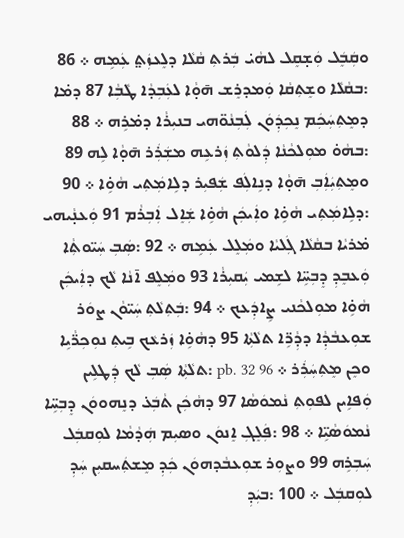ܘܩܲܒܸܿܠ ܘܲܫ̣ܩܸܠ ܠܗܵܝ̇ ܒܲܪܬܼ ܩܵܠܵܐ ܕܠܸܥܙܲܬ̤ ܥܲܡܹܗ ܀ 86 :ܒܩܵܠܵܐ ܘܫܸܬܼܩܵܐ ܘܲܡܕܪܸܫ ܗ̄ܘ̣ܵܐ ܠܥܲܒܼܕܵܐ ܛܵܒܼܵܐ 87 ܕܡ̇ܐ ܕܡܸܬܼܚܲܟܲܡ ܢܸܟܼܕܲܘܿܢ ܠܲܒܼܢܵܘ̈ܗܝ ܒܢܝܼܪܵܐ ܕܡ̇ܪܹܗ ܀ 88 :ܒܗܵܘ̇ ܡܘܼܠܟܵܢܵܐ ܕܲܠܘܵܬܼ ܙܲܪܥܹܗ ܡܫܲܪܲܪ ܗ̄ܘ̣ܵܐ ܠܹܗ 89 ܘܡܸܬܼܝܲܐܲܒܼ ܗ̄ܘ̣ܵܐ ܕܢܹܐܠܲܦ ܫܲܦܝܼܪ ܕܠܹܐܡܲܬܼܝ ܗܵܘܹ̇ܐ ܀ 90 :ܕܠܹܐܡܲܬܼܝ ܗܵܘܹ̇ܐ ܘܐܲܝܟܲܢ ܗܵܘܹ̇ܐ ܫܲܐܸܠ ܐܲܒܼܪܵܡ 91 ܘܲܥܢ̣ܵܝܗܝ ܡ̇ܪܝܵܐ ܒܩܵܠܵܐ ܓܲܠܝܵܐ ܘܡܲܠܸܠ ܥܲܡܹܗ ܀ 92 :ܣܲܒܼ ܚܲܝ̈ܘܬܼܵܐ ܘܲܥܒܸܕܼ ܕܸܒܼܚܹ̈ܐ ܠܫܹܡܝ ܝܲܩܝܼܪܵܐ 93 ܘܡܲܠܸܦ ܐ̄ܢܵܐ ܠܵܟ ܕܐܲܝܟܲܢ ܗܵܘܹ̇ܐ ܡܘܼܠܟܵܢܝ ܨܹܐܕܲܥܟ ܀ 94 :ܒܲܬܼܠܵܬܼ ܚܲܝ̈ܘܵܢ ܨܘܿܪ ܫܘܼܥܒܵܕܼܵܐ ܕܕܼܵܪܹ̈ܐ ܬܠܵܬܼܵܐ 95 ܕܗܵܘܹ̇ܐ ܙܲܪܥܵܟ ܒܹܝܬܼ ܢܘܼܟܼܪ̈ܵܝܹܐ ܘܟܸܢ ܡܸܬܼܚܲܪܲܪ ܀ pb. 32 96 :ܬܠܵܬܼܵܐ ܣܲܒܼ ܠܵܟ ܕܲܛܠܹܝܢ ܘܲܦܐܹܝܢ ܠܦܘܼܬܼ ܢܵܡܘܿܣܵܐ 97 ܕܗܵܟܲܢ ܬܵܒܲܥ̇ ܕܢܸܗܘܘܿܢ ܕܸܒܼܚܹ̈ܐ ܢܵܡܘܿܣܵܝܹ̈ܐ ܀ 98 :ܦܲܠܸܓܼ ܐܸܢܘܿܢ ܘܣܝܼܡ ܗܲܕܵܡܵܐ ܠܘܼܩܒܲܠ ܚܲܒܼܪܹܗ 99 ܘܨܘܼܪ ܫܘܼܥܒܵܕܗܘܿܢ ܟܲܕܼ ܡܸܫܬܲܚܩܝܼܢ ܚܲܕܼ ܠܘܼܩܒܲܠ ܀ 100 :ܒܝܲܕܼ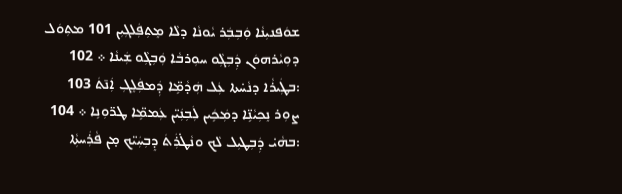ܫܘܿܦܢܝܼܢܵܐ ܘܲܒܼܒܲܪ ܝܵܘܢܵܐ ܕܠܵܐ ܡܸܬܼܦܲܠܓܼܝܼܢ 101 ܡܬܼܘܿܠ ܕܘܼܝܵܪܗܘܿܢ ܕܲܒܼܓܼܵܘ ܚܘܼܪܒܵܐ ܘܲܒܼܓܼܵܘ ܫܲܝܢܵܐ ܀ 102 :ܒܛܲܝܪܵܐ ܕܢܵܚ̇ܬܐ ܥܲܠ ܗܲܕܵܡܹ̈ܐ ܕܲܡܦܲܠܸܓܼ ܐܲܢ̄ܬܿ 103 ܨܘܼܪ ܢܸܟܼܝܵܢܹ̈ܐ ܕܡܲܟܹܿܝܢ ܠܲܒܼܢܲܝ̈ܢ ܥܲܡܡܹ̈ܐ ܛܪ̈ܘܼܢܹܐ ܀ 104 :ܒܗܵܝ̇ ܕܲܒܼܛܝܼܠ ܠܵܟ ܘܢܵܛ̇ܪܲܬܿ ܕܸܒܼܚܲܝ̈ܟ ܡ̣ܢ ܦܵܪܲܚܬܼܵܐ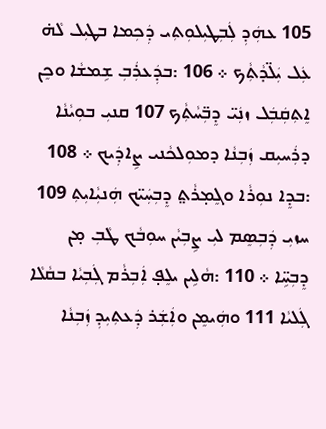105 ܥܗܲܕܼ ܠܲܒܼܛܝܼܠܘܼܬܼܝ ܕܲܟܼܡܐ ܒܛܝܼܠ ܠܵܗ̇ ܥܲܠ ܝܲܠ̈ܕܵܬܼܵܟ ܀ 106 :ܒܕܲܥܪܲܒܼ ܫܹܡܫܵܐ ܘܟܸܢ ܐܸܬܼܩܲܒܲܠ ܙܢܲܝ̈ ܕܸܒܼ̈ܚܵܬܼܵܟ 107 ܩܢܝܼ ܒܘܼܝܵܢܵܐ ܕܪܲܚܝܼܩ ܙܲܒܼܢܵܐ ܕܡܘܼܠܟܵܢܝ ܨܹܐܕܲܝܟ ܀ 108 :ܒܕܸܐ ܢܘܼܪܵܐ ܘܓܸܡ̣ܪܵܬ̤ ܕܸܒܼܚܲܝ̈ܟ ܗܲܢܝܼܵܐܝܼܬܼ 109 ܚܙܝܼ ܕܲܒܼܣܸܡ ܠܝܼ ܨܹܒܼܝܵܢ ܚܘܼܒܵܟ ܛܵܒܼ ܡ̣ܢ ܕܸܒܼܚܹ̈ܐ ܀ 110 :ܗܵܠܹܝܢ ܝܠܸܦ̣ ܐܲܒܼܪܵܡ ܓܲܒܼܝܵܐ ܒܩܵܠܵܐ ܓܲܠܝܵܐ 111 ܘܗܲܝܡܸܢ ܘܐܲܫܲܪ ܕܲܥܬܼܝܼܕܼ ܙܲܒܼܢܵܐ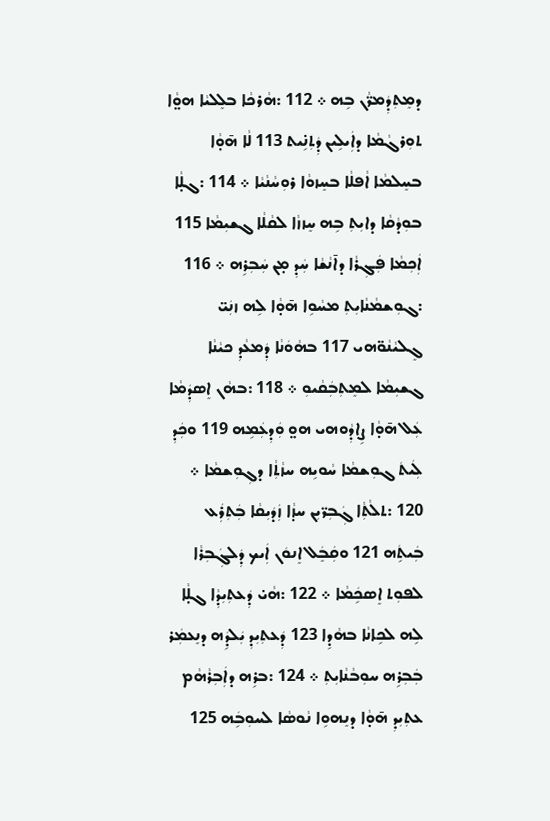ܕܡܸܬܼܕܲܡܪ̈ܵܢ ܒܹܗ ܀ 112 :ܗܵܪܟܵܐ ܒܠܸܠܝܵܐ ܗܘ̤ܵܐ ܬܘܼܪܓܵܡܵܐ ܕܐܲܝܠܹܝܢ ܕܲܬܼܢܹ̇ܝܬ 113 ܠܵܐ ܗ̄ܘ̣ܵܐ ܒܚܸܠܡܵܐ ܐܵܦܠܵܐ ܒܚܸܙܘܵܐ ܪܘܼܚܵܢܵܝܵܐ ܀ 114 :ܓܠ̣ܵܐ ܒܘܼܕܵܩܵܐ ܕܐܝܼܬܼ ܒܹܗ ܚܸܙܙܵܐ ܠܩܵܠܵܐ ܓܫܝܼܡܵܐ 115 ܐܲܟܼܡܵܐ ܦܲܓܼܪܵܐ ܕܐ̄ܢܵܫܵܐ ܚܲܕܼ ܡ̣ܢ ܚܲܒܼܪܹܗ ܀ 116 :ܓܘܼܫܡܵܢܵܐܝܼܬܼ ܡܚܵܘܹܐ ܗ̄ܘ̣ܵܐ ܠܹܗ ܙܢܲܝ̈ ܓܸܠܝܵܢܵܘ̈ܗܝ 117 ܒܗܵܘܿܢܵܐ ܕܲܡܥܵܕܼ ܟܝܵܢܵܐ ܓܫܝܼܡܵܐ ܠܡܸܬܼܒܲܩܵܝܘܼ ܀ 118 :ܒܗܵܢ ܐܸܣܕܲܡܵܐ ܥܲܠ ܗ̄ܘ̣ܵܐ ܨܹܐܕܼܵܘܗܝ ܗܘ̤ ܘܲܕܼܥܲܡܹܗ 119 ܘܟܲܕܼ ܠܲܝܬܿ ܓܘܼܫܡܵܐ ܚܵܘܝܹܗ ܚܙܵܬܼܵܐ ܕܓܼܘܼܫܡܵܐ ܀ 120 :ܬܠܵܬܼܵܐ ܓܲܒܼܪ̈ܝܼܢ ܚܙ̣ܵܐ ܙܲܕܿܝܼܩܵܐ ܒܲܬܼܪܲܥ ܒܲܝܬܹܿܗ 121 ܘܩܲܒܸܿܠ ܐܸܢܘܿܢ ܐܲܝܟ ܕܲܠܓܲܒܼܪܵܐ ܠܦܘܼܬ ܐܸܣܟܹܿܡܵܐ ܀ 122 :ܗܵܝ̇ ܕܲܥܬܼܝܼܕܼܵܐ ܓܠ̣ܵܐ ܠܹܗ ܠܟܹܐܢܵܐ ܒܗܵܕܹܐ 123 ܕܲܥܬܼܝܼܕܼ ܝܲܠܕܹܿܗ ܕܢܸܥܡܲܪ ܒܲܒܼܪܹܗ ܚܘܼܒܵܢܵܐܝܼܬܼ ܀ 124 :ܒܪܹܗ ܕܐܲܒܼܪܵܗܵܡ ܥܬܼܝܼܕܼ ܗ̄ܘ̣ܵܐ ܕܢܸܗܘܹܐ ܢܵܘܣܵܐ ܠܚܘܼܒܹܿܗ 125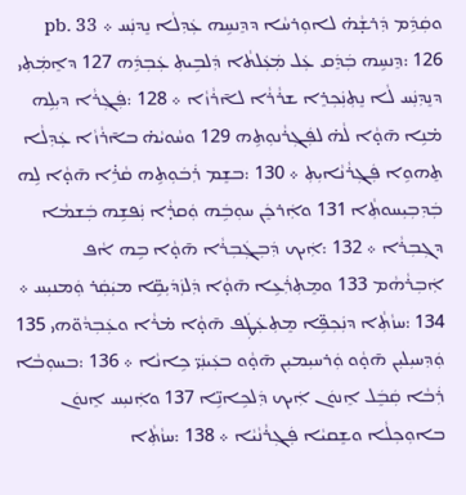ܘܩܲܕܹܿܡ ܕܲܪܫ̣ܵܗ̇ ܠܐܘܼܪܚܵܐ ܕܕܸܢܚܹܗ ܥܲܕܼܠܵܐ ܢܸܕܢܲܚ ܀ pb. 33 126 :ܕܸܢܚܹܗ ܒܲܕܸܿܩ ܥܲܠ ܡܲܥܲܠܬܵܐ ܕܲܠܒܹܝܬܼ ܥܲܒܼܕܹܿܗ 127 ܕܐܸܡܲܬܼܝ ܕܢܸܕܼܢܲܚ ܠܵܐ ܢܸܬܼܢܲܟܼܪܸܐ ܫܪܵܪܵܐ ܠܐ̄ܪܵܙܵܐ ܀ 128 :ܦܲܓܼܪܵܐ ܕܝܼܠܹܗ ܡ̇ܢܹܐ ܗ̄ܘ̣ܵܐ ܠܵܗ̇ ܠܦܲܓܼܪܵܢܘܼܬܹܗ 129 ܘܚܵܘܝܵܗ̇ ܒܐ̄ܪܵܙܵܐ ܥܲܕܼܠܵܐ ܬܸܗܘܹܐ ܦܲܓܼܪܵܢܵܐܝܼܬܼ ܀ 130 :ܒܫܸܡ ܪܲܒܿܘܼܬܹܗ ܩܵܪܹ̇ܐ ܗ̄ܘ̣ܵܐ ܠܹܗ ܒܲܕܼܒܼܝܼܚܘܬܼܵܐ 131 ܘܐܲܪܟܸܿܢ ܚܘܼܒܹܿܗ ܘܲܩܪ̣ܵܐ ܢܲܦܫܹܗ ܒܲܫܡܵܐ ܕܓܼܒܼܪܵܐ ܀ 132 :ܐܲܝܟ ܕܲܒܼܓܲܒܼܪܵܐ ܗ̄ܘ̣ܵܐ ܒܹܗ ܐܵܦ ܐܲܒܼܪܵܗܵܡ 133 ܘܡܸܬܼܪܲܥܹܐ ܗ̄ܘ̣ܵܐ ܕܲܠܙܲܕܿܝܼܩܹ̈ܐ ܡܝܲܩܲܪ ܘܲܡܢܝܼܚ ܀ 134 :ܚܙܵܬܼܵܐ ܕܢܲܟܼܦܹ̈ܐ ܡܸܬܼܥܲܛܲܦ ܗ̄ܘ̣ܵܐ ܡ̇ܪܵܐ ܘܥܲܒܼܕܵܘ̈ܗܝ 135 ܘܲܕܼܚܝܼܠܝܼܢ ܗ̄ܘ̣ܵܘ ܘܲܪܚܝܼܡܝܼܢ ܗ̄ܘ̣ܵܘ ܒܥܲܝܢܲܝ̈ ܟܹܐܢܵܐ ܀ 136 :ܒܚܘܼܒܵܐ ܪܲܒܵܐ ܩܲܒܸܿܠ ܐܸܢܘܿܢ ܐܲܝܟ ܕܲܠܟܹܐܢܹ̈ܐ 137 ܘܐܲܢܝܼܚ ܐܸܢܘܿܢ ܒܐܘܼܟܼܠܵܐ ܘܫܸܩܝܵܐ ܦܲܓܼܪܵܢܵܝܵܐ ܀ 138 :ܚܙܵܬܼܵܐ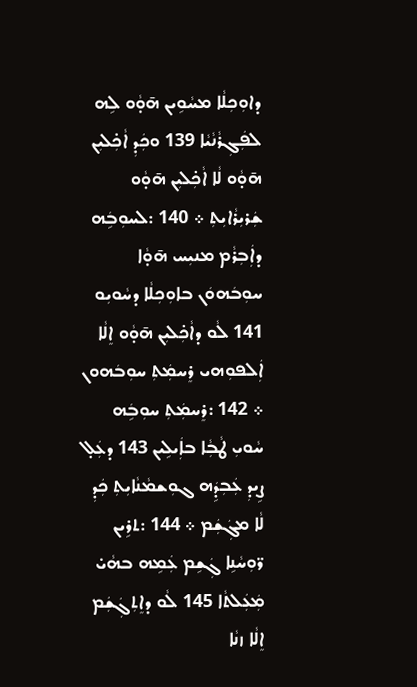ܕܐܘܼܟܼܠܵܐ ܡܚܵܘܹܝܢ ܗ̄ܘ̣ܵܘ ܠܹܗ ܠܦܲܓܼܪܵܢܵܝܵܐ 139 ܘܟܲܕܼ ܐܵܟܼ̇ܠܝܼܢ ܗ̄ܘ̣ܵܘ ܠܵܐ ܐܵܟܼ̇ܠܝܼܢ ܗ̄ܘ̣ܵܘ ܫܲܪܝܼܪܵܐܝܼܬܼ ܀ 140 :ܠܚܘܼܒܹܿܗ ܕܐܲܒܼܪܵܡ ܡܢܝܼܚ ܗ̄ܘ̣ܵܐ ܚܘܼܒܿܗܘܿܢ ܒܐܘܼܟܼܠܵܐ ܕܚܵܘܝܼܘ 141 ܠܵܘ ܕܐܵܟܼ̇ܠܝܼܢ ܗ̄ܘ̣ܵܘ ܐܸܠܵܐ ܐܲܠܦܘܼܗܝ ܪܸܚܡܲܬܼ ܚܘܼܒܿܗܘܢ ܀ 142 :ܪܸܚܡܲܬܼ ܚܘܼܒܹܿܗ ܚܵܘܝܼ ܛܵܒܼܵܐ ܒܐܲܝܠܹܝܢ 143 ܕܥܲܠ̣ ܨܹܝܕܼ ܥܲܒܼܕܹܿܗ ܓܘܼܫܡܵܢܵܐܝܼܬܼ ܟܲܕܼ ܠܵܐ ܡܓܲܫܲܡ ܀ 144 :ܬܪܹܝܢ ܪ̈ܘܼܚܵܢܹܐ ܓܲܫܹܡ ܥܲܡܹܗ ܒܗܵܝ̇ ܡܲܥܲܠܬܵܐ 145 ܠܵܘ ܕܐܸܬܼܓܲܫܲܡ ܐܸܠܵܐ ܙܢܵܐ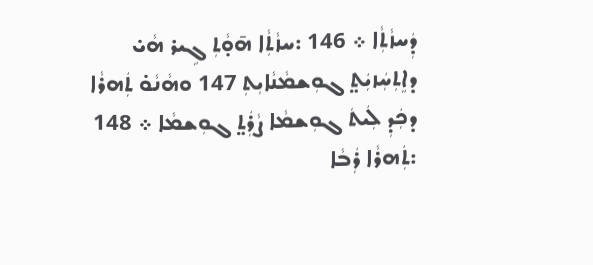ܕܲܚܙܵܬܼܵܐ ܀ 146 :ܚܙܵܬܼܵܐ ܗ̄ܘ̣ܵܬܼ ܓܹܝܪ ܗܵܝ̇ ܕܐܸܬܼܚܲܙܝܲܬ̤ ܓܘܼܫܡܵܢܵܐܝܼܬܼ 147 ܘܗܵܢܵܘ̇ ܬܲܗܪܵܐ ܕܟܲܕܼ ܠܲܝܬܿ ܓܘܼܫܡܵܐ ܨܵܪܲܬ̤ ܓܘܼܫܡܵܐ ܀ 148 :ܬܲܗܪܵܐ ܪܲܒܵܐ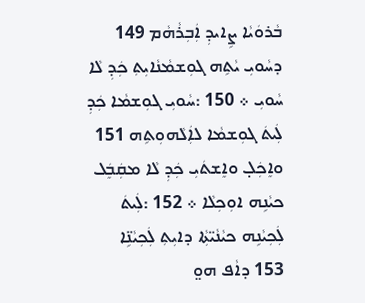ܒܵܪܘܿܝܵܐ ܨܹܐܝܕܼ ܐܲܒܼܪܵܗܵܡ 149 ܕܚܵܘܝܼ ܝܵܬܹܗ ܓܘܼܫܡܵܢܵܐܝܼܬܼ ܟܲܕܼ ܠܵܐ ܚܵܘܝܼ ܀ 150 :ܚܵܘܝܼ ܓܘܼܫܡܵܐ ܟܲܕܼ ܠܲܝܬܿ ܓܘܼܫܡܵܐ ܠܐܲܠܵܗܘܼܬܹܗ 151 ܘܐܸܟܲܠ̣ ܘܐܸܫܬܿܝܼ ܟܲܕܼ ܠܵܐ ܡܩܲܒܸܿܠ ܟܝܵܢܹܗ ܐܘܼܟܼܠܵܐ ܀ 152 :ܠܲܝܬܿ ܠܲܟܼܝܵܢܹܗ ܟܝܵܢܵܝ̈ܬܼܵܐ ܕܐܝܼܬܼ ܠܲܟܼܝܵܢܹ̈ܐ 153 ܕܐܵܦ ܗܘ̤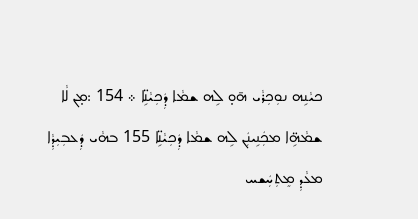ܟܝܵܢܹܗ ܢܘܼܟܼܪܵܝ ܗ̄ܘ̣ ܠܹܗ ܫܡܵܐ ܕܲܟܼܝܵܢܹ̈ܐ ܀ 154 :ܡ̣ܢ ܠܵܐ ܫܡܵܗܹ̈ܐ ܡܟܲܢܹܝܢܲܢ ܠܹܗ ܫܡܵܐ ܕܲܟܼܝܵܢܹ̈ܐ 155 ܒܗܵܝ ܕܲܥܒܼܝܼܕܼܵܐ ܡܥܵܕܼ ܡܸܬܼܚܲܫܚ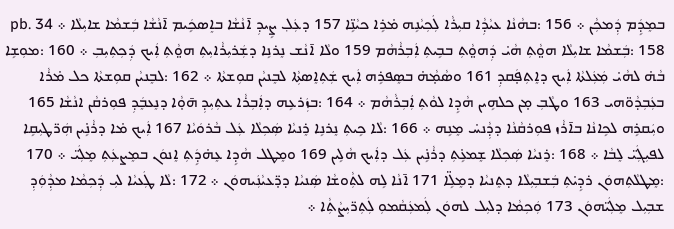ܒܡܸܕܹܿܡ ܕܲܡܟܼܵܢ ܀ 156 :ܒܗܵܢܵܐ ܥܝܵܕܼܵܐ ܩܝܼܪܵܐ ܠܲܟܼܝܵܢܹܗ ܡ̇ܪܹܐ ܟܝܵܢܹ̈ܐ 157 ܕܥܲܠ݂ ܨܹܝܕܼ ܐ̄ܢܵܫܵܐ ܒܐܸܣܟܹܿܝܡ ܐ̄ܢܵܫܵܐ ܒܲܫܡܵܐ ܫܐܝܼܠܵܐ ܀ pb. 34 158 :ܒܲܫܡܵܐ ܫܐܝܼܠܵܐ ܗܘ̤ܵܬܼ ܗܵܝ̇ ܕܲܗܘ̤ܵܬܼ ܒܒܹܝܬܼ ܐܲܒܼܪܵܗܵܡ 159 ܘܠܵܐ ܐ̄ܢܵܫ ܢܸܪܢܹܐ ܕܫܲܪܝܼܪܵܐܝܼܬܼ ܗܘ̤ܵܬܼ ܐܲܝܟ ܕܲܟܼܬܼܝܼܒܼ ܀ 160 :ܡܘܼܫܹܐ ܒܵܗ̇ ܠܗܵܝ̇ ܡܲܥܲܠܬܵܐ ܐܲܝܟ ܕܐܸܬܼܦ̣ܿܩܕܼ 161 ܘܣܵܡ̣ܵܗ̇ ܒܣܸܦܪܹܗ ܐܲܝܟ ܫܲܬܼܐܸܣܬܼܵܐ ܠܒܸܢܝܵܢ ܩܘܼܫܬܵܐ ܀ 162 :ܠܒܸܢܝܵܢ ܩܘܼܫܬܵܐ ܟܠ ܡ̇ܪܵܐ ܒܥܲܒܼܕܵܘ̈ܗܝ 163 ܘܛܵܒܼ ܡ̣ܢ ܟܠܗܹܝܢ ܗܵܕܹܐ ܠܘܵܬܼ ܐܲܒܼܪܵܗܵܡ ܀ 164 :ܒܙܲܪܥܹܗ ܕܐܲܒܼܪܵܐ ܥܬܼܝܼܕܼ ܗ̄ܘ̣ܵܐ ܕܢܸܥܒܸܿܕܼ ܦܘܼܪܩܵܢ ܐܢܵܫܵܐ 165 ܘܝܲܩܪܹܗ ܠܟܹܐܢܵܐ ܒܐ̄ܪܵܙ ܦܘܼܪܩܵܢܵܐ ܕܕܼܵܢܚ̇ ܡܸܢܹܗ ܀ 166 :ܠܵܐ ܟܹܝܬܼ ܢܸܪܢܹܐ ܪܸܢܝܵܐ ܣܲܟܼܠܵܐ ܥܲܠ ܒܵܪܘܿܝܵܐ 167 ܐܲܝܟ ܡ̇ܐ ܕܪܵܢܹ̇ܝܢ ܗܲܪ̈ܛܝܼܩܹܐ ܠܦܝܼܓܲܝ̈ ܠܸܒܵܐ ܀ 168 :ܪܸܢܝܵܐ ܣܲܟܼܠܵܐ ܫܸܡܥܹ̇ܬܼ ܕܪܵܢܹ̇ܝܢ ܥܲܠ ܕܐܲܝܟ ܗܵܠܹܝܢ 169 ܘܡܸܛܠ ܗܵܕܹܐ ܥܸܗ̇ܕܹܿܬܼ ܐܸܢܘܿܢ ܒܡܸܨܥܲܬܼ ܡܸܠܲܝ̈ ܀ 170 :ܡܸܛܠܵܬܼܗܘܿܢ ܪܕܹܝ̇ܬܼ ܒܲܫܒܼܝܼܠܵܐ ܕܬܸܢܝܵܐ ܕܡܸܠܹ̈ܐ 171 ܐ̄ܢܵܐ ܠܹܗ ܠܬܼܵܘܫܵܐ ܣܲܢܝܵܐ ܕܪ̣̈ܥܝܵܢܲܝܗܘܿܢ ܀ 172 :ܠܵܐ ܛܲܥܝܵܐ ܠܝܼ ܕܲܟܼܡܵܐ ܡܕܼܵܘܲܕܼ ܫܒܼܝܼܠ ܡܸܠܲܝ̈ܗܘܿܢ 173 ܘܲܟܼܡܵܐ ܕܠܝܼܠ ܠܗܘܿܢ ܠܲܡܥܲܩܵܡܘܼ ܠܲܬܼܪ̈ܝܼܨܵܬܼܵܐ ܀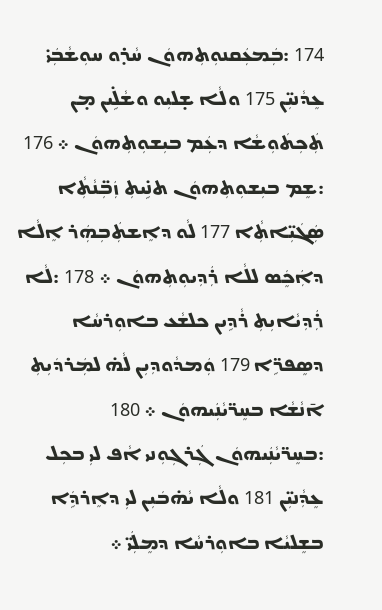174 :ܒܲܡܥܲܩܢܘܼܬܼܗܘܿܢ ܚܵܪ̣ܘ ܚܘܼܫܵܒܲܝ̇ ܥܸܕܵܢܝܼ̈ܢ 175 ܘܠܵܐ ܫ̣ܠܝܼܘ ܘܫܵܠܹ̇ܝܢ ܡ̣ܢ ܬܲܟܼܬܿܘܼܫܵܐ ܕܥܲܡ ܒܝܼܫܘܼܬܼܗܘܿܢ ܀ 176 :ܫܸܡ ܒܝܼܫܘܼܬܼܗܘܿܢ ܬܢܹ̇ܝܬܼ ܙܲܒܼ̈ܢܵܬܼܵܐ ܣܲܓܿܝܼ̈ܐܬܼܵܐ 177 ܠܵܘ ܕܐܸܫܬܲܒܼܗܲܪ ܐܸܠܵܐ ܕܐܲܟܸܿܣ ܠܠܵܐ ܪܲܕܼܝܘܼܬܼܗܘܿܢ ܀ 178 :ܠܵܐ ܪܲܕܼܝܵܐܝܼܬܼ ܪܵܕܹܝܢ ܟܠܫܵܥ ܒܐܘܼܪܚܵܐ ܕܣܸܦܪܹ̈ܐ 179 ܘܲܡܕܵܘܕܼܝܼܢ ܠܵܗ̇ ܠܡܲܪܕܿܝܼܬܼ ܐ̄ܢܵܫܵܐ ܒܚܸܪ̈ܝܵܢܲܝܗܘܿܢ ܀ 180 :ܒܚܸܪ̈ܝܵܢܲܝܗܘܿܢ ܓܲܪܓܼܘܼܢܝ ܐܵܦ ܠܝܼ ܒܟܼܠ ܥܸܕܼܵܢܝܼ̈ܢ 181 ܘܠܵܐ ܝܵܗ̇ܒܿܝܼܢ ܠܝܼ ܕܐܸܪܕܹܿܐ ܒܫܸܠܝܵܐ ܒܐܘܼܪܚܵܐ ܕܡܸܠܲܝ̈ ܀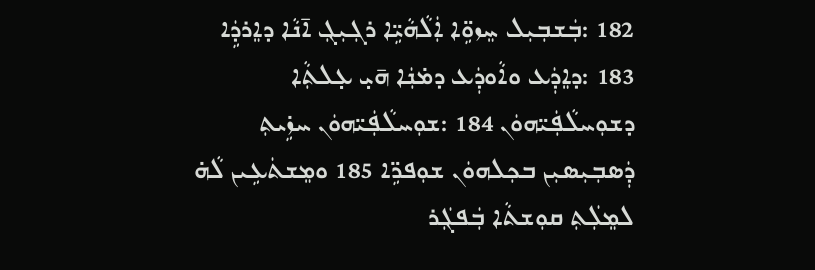182 :ܒܲܫܒܼܝܼܠ ܚܸܙܘܹ̈ܐ ܐܲܠܵܗܵܝܹ̈ܐ ܪܓܼܝܼܓܼ ܐ̄ܢܵܐ ܕܐܸܪܕܹܿܐ 183 :ܕܐܸܕܲܥ ܘܐܵܘܕܲܥ ܕܡ̇ܢܲܐ ܗ̄ܝ̣ ܥ̣ܠܬܼܵܐ ܕܫܘܼܚܠܵܦܲܝ̈ܗܘܿܢ 184 :ܫܘܼܚܠܵܦܲܝ̈ܗܘܿܢ ܚܙܹ̇ܝܬܼ ܕܲܣܒܼܝܼܣܝܼܢ ܒܟܼܠܗܘܿܢ ܫܘܼܦܪܹ̈ܐ 185 ܘܡܸܫܬܿܥܹܝܢ ܠܵܗ̇ ܠܡܸܠܲܬܼ ܩܘܼܫܬܵܐ ܒܲܦܓܲܪ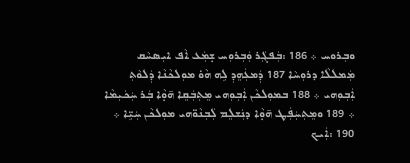ܘܒܼܪܘܚ ܀ 186 :ܒܲܦܓܲܪ ܘܲܒܼܪܘܼܚ ܫ̣ܡܲܥ ܐܵܦ ܐܝܼܣܚܵܩ ܡܲܡܠܠܵܐ ܕܪܘܼܚܵܐ 187 ܕܲܡܥܲܗܸܕܼ ܠܹܗ ܗܵܘ̇ ܡܘܼܠܟܵܢܵܐ ܕܲܠܘܵܬܼ ܐܲܒܼܘܼܗܝ ܀ 188 ܒܡܘܼܠܟܵܢ ܐܲܒܼܘܼܗܝ ܡܸܬܼܒܲܩܸܐ ܗ̄ܘ̣ܵܐ ܒܲܪ ܚܲܟܿܝܼܡܵܐ ܀ 189 ܘܡܸܬܼܚܲܦܲܛ ܗ̄ܘ̣ܵܐ ܕܢܲܫܠܸܡ ܠܲܒܼܢܵܘ̈ܗܝ ܡܘܼܠܟܵܢ ܚܲܝܹ̈ܐ ܀ 190 :ܐܲܝܟ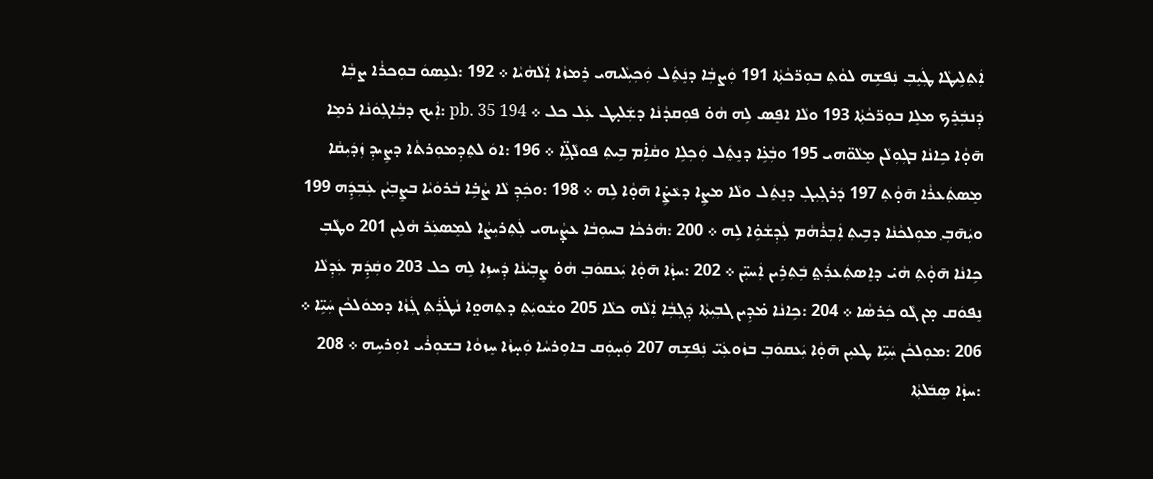ܐܲܬܼܠܹܝܛܵܐ ܛܲܝܸܒܼ ܢܲܦܫܹܗ ܠܘܵܬܼ ܒܘܼܪ̈ܟܵܬܼܵܐ 191 ܘܲܨܒܼܵܐ ܕܢܸܿܬܸܿܠ ܘܲܟܼܝܼܠܵܝܗܝ ܪܸܡܙܵܐ ܐܲܠܵܗܵܝܵܐ ܀ 192 :ܠܥܹܣܘܿ ܒܘܼܟܪܵܐ ܨܒܼܵܐ ܕܲܢܒܲܪܸܟ ܡܠܸܐ ܒܘܼܪ̈ܟܵܬܼܵܐ 193 ܘܠܵܐ ܐܦܸܣ ܠܹܗ ܗܵܘ̇ ܦܘܼܩܕܵܢܵܐ ܕܫܲܠܝ̣ܛ ܥܲܠ ܟܠ ܀ pb. 35 194 :ܐܲܝܟ ܕܒܼܵܐܓܼܘܿܢܵܐ ܪܡܸܐ ܗ̄ܘ̣ܵܐ ܟܹܐܢܵܐ ܒܓܼܘܼܠܵܢ ܡܸܠܵܘ̈ܗܝ 195 ܘܒܼܵܥܹ̇ܐ ܕܢܸܬܸܿܠ ܘܲܟܼܠܹܐ ܘܩܵܐܹ̇ܡ ܒܹܝܬܼ ܦܘܠܵܓܹ̈ܐ ܀ 196 :ܐܘܿ ܠܬܸܕܼܡܘܼܪܬܵܐ ܕܨܹܝܕܼ ܙܲܕܿܝܼܩܵܐ ܡܸܣܬܲܥܪܵܐ ܗ̄ܘ̣ܵܬܼ 197 ܕܿܪܓܼܝܼܓܼ ܕܢܸܬܸܿܠ ܘܠܵܐ ܡܨܹܐ ܕܥܵܨܹ̇ܐ ܗ̄ܘ̣ܵܐ ܠܹܗ ܀ 198 :ܘܟܲܕܼ ܠܵܐ ܨܵܒܹ̇ܐ ܒܵܪܘܿܝܵܐ ܒܨܸܒܼܝܵܢ ܥܲܒܼܕܹܿܗ 199 ܘܝܲܗ̄ܒܼ݂ ܡܘܼܠܟܵܢܵܐ ܕܒܹܝܬܼ ܐܲܒܼܪܵܗܵܡ ܠܲܕܼܫܵܘܹ̇ܐ ܠܹܗ ܀ 200 :ܗܵܪܟܵܐ ܒܚܘܼܒܵܐ ܥܨ̣ܵܝܗܝ ܠܲܬܼܪܝܼܨܵܐ ܠܡܸܣܥܲܪ ܗܵܠܹܝܢ 201 ܘܛܵܒܼ ܟܹܐܢܵܐ ܗ̄ܘ̣ܵܬܼ ܗܵܝ̇ ܕܐܸܣܬܲܥܪܲܬ̤ ܒܲܬܼܪܹܝܢ ܐܲܚܝܼ̈ܢ ܀ 202 :ܚܙ̣ܵܐ ܗ̄ܘ̣ܵܐ ܝܲܥܩܘܿܒܼ ܗܵܘ̇ ܨܸܒܼܝܵܢܵܐ ܕܲܚܙܹܐ ܠܹܗ ܟܠ 203 ܘܩܲܕܹܿܡ ܥܲܕܼܠܵܐ ܢܸܦܘܿܩ ܡ̣ܢ ܓܵܘ ܟܲܪܣܵܐ ܀ 204 :ܟܹܐܢܵܐ ܡ̇ܕܹܝܢ ܓܒܼܝܼܬܼܵܐ ܕܲܓܼܒܼܵܐ ܐܲܠܵܗ ܟܠܵܐ 205 ܘܫܵܘܝܲܬܼ ܕܬܸܗܘ̤ܐ ܢܵܛ̇ܪܲܬܼ ܓܲܙܵܐ ܕܡܘܿܠܟܵܢ ܚܲܝܹ̈ܐ ܀ 206 :ܡܘܼܠܟܵܢ ܚܲܝܹ̈ܐ ܛܥܝܼܢ ܗ̄ܘ̣ܵܐ ܝܲܥܩܘܿܒܼ ܒܙܵܘܥܲܝ̈ ܢܲܦܫܹܗ 207 ܘܲܚ̣ܘܲܩ ܒܐܘܼܪܚܵܐ ܘܲܚ̣ܙܵܐ ܚܸܙܘܵܐ ܒܫܘܼܪܵܝ ܐܘܼܪܚܹܗ ܀ 208 :ܚܙ̣ܵܐ ܣܸܒܿܠܬܼܵܐ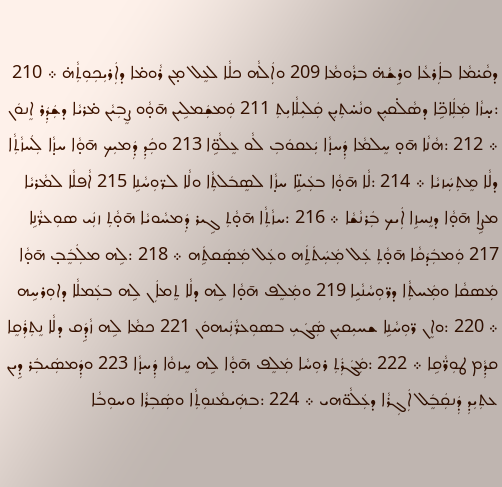ܕܩܵܝ̇ܡܵܐ ܒܐܲܪܥܵܐ ܘܪܹܫܵܗ̇ ܒܪܵܘܡܵܐ 209 ܘܐܲܠܵܗ ܟܠܵܐ ܠܥܸܠ ܡ̣ܢ ܪܵܘܡ̇ܐ ܕܐܲܪܝܼܟܼܘܼܬܼܵܗ̇ ܀ 210 :ܚ̣ܙܵܐ ܡܲܠܲܐܟܹ̈ܐ ܕܣܵܠ̇ܩܝܼܢ ܘܢܵܚ̇ܬܼܝܼܢ ܩܲܠܝܼܠܵܐܝܼܬܼ 211 ܘܲܡܫܲܡܠܹܝܢ ܗ̄ܘ̣ܵܘ ܨܸܒܼܝܵܢ ܡ̇ܪܝܵܐ ܕܫܲܕܲܪ ܐܸܢܘܿܢ ܀ 212 :ܗܵܢܵܐ ܗ̄ܘ̣ ܚܸܠܡܵܐ ܕܲܚܙ̣ܵܐ ܝܲܥܩܘܿܒܼ ܠܵܘ ܥܸܠܵܘܹ̈ܐ 213 ܘܟܲܕܼ ܕܲܡܝܼܟ ܗ̄ܘ̣ܵܐ ܚܙ̣ܵܐ ܠܲܚܙܵܬܼܵܐ ܕܠܵܐ ܡܸܬܼܚܲܙܝܵܐ ܀ 214 :ܠܵܐ ܗ̄ܘ̣ܵܐ ܒܥܲܝܢܹ̈ܐ ܚܙ̣ܵܐ ܠܣܸܒܿܠܬܼܵܐ ܘܠܵܐ ܠܪ̈ܘܼܚܵܢܹܐ 215 ܐܵܦܠܵܐ ܠܡܵܪܝܵܐ ܡܨܹܐ ܗ̄ܘ̣ܵܐ ܕܢܸܚܙܹܐ ܐܲܝܟ ܒܲܪܢܵܫܵܐ ܀ 216 :ܚܙܵܬܼܵܐ ܗ̄ܘ̣ܵܬܼ ܓܹܝܪ ܕܲܡܚܵܘܝܵܐ ܗ̄ܘ̣ܵܬܼ ܙܢܲܝ ܣܘܼܥܪ̈ܵܢܹܐ 217 ܘܲܡܒܲܕܿܩܵܐ ܗ̄ܘ̣ܵܬܼ ܥܲܠ ܡܲܚܲܬܿܬܹܿܗ ܘܥܲܠ ܡܲܣ̣ܿܩܬܹܿܗ ܀ 218 :ܠܹܗ ܡܠܲܒܸܿܒ̣ ܗ̄ܘ̣ܵܐ ܡܲܣܩܵܐ ܘܡܲܚܬܼܵܐ ܕܪ̈ܘܼܚܵܢܵܝܹܐ 219 ܘܡܲܠܸܦ ܗ̄ܘ̣ܵܐ ܠܹܗ ܕܠܵܐ ܬܸܡܐܲܢ ܠܹܗ ܒܥܲܡܠܵܐ ܕܐܘܼܪܚܹܗ ܀ 220 :ܘܐܸܢ ܪ̈ܘܼܚܵܢܹܐ ܫܚܝܼܩܝܼܢ ܣܲܓܿܝܼ ܒܣܘܼܥܪ̈ܵܢܲܝܗܘܿܢ 221 ܟܡܵܐ ܠܹܗ ܙܵܕܹܿܩ ܕܠܵܐ ܢܸܬܼܪܲܩܸܐ ܩܕܼܵܡ ܛܘܼܪ̈ܵܩܹܐ ܀ 222 :ܡܲܓܿܪܲܬܼ ܪܘܼܚܵܐ ܡܲܠܸܦ ܗ̄ܘ̣ܵܐ ܠܹܗ ܚܸܙܘܵܐ ܕܲܚܙ̣ܵܐ 223 ܘܕܲܡܣܲܝܒܲܪ ܕܹܝܢ ܥܬܼܝܼܕܼ ܕܲܢܩܲܒܸܿܠ ܐܲܓܼܪܵܐ ܕܥܲܠܵܘ̈ܗܝ ܀ 224 :ܒܗܲܝܡܵܢܘܼܬܼܵܐ ܘܣܲܒܼܪܵܐ ܘܚܘܼܒܵܐ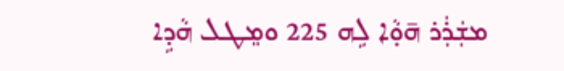ܡܫܲܪܲܪ ܗ̄ܘ̣ܵܐ ܠܹܗ 225 ܘܡܸܛܠ ܗܵܕܹܐ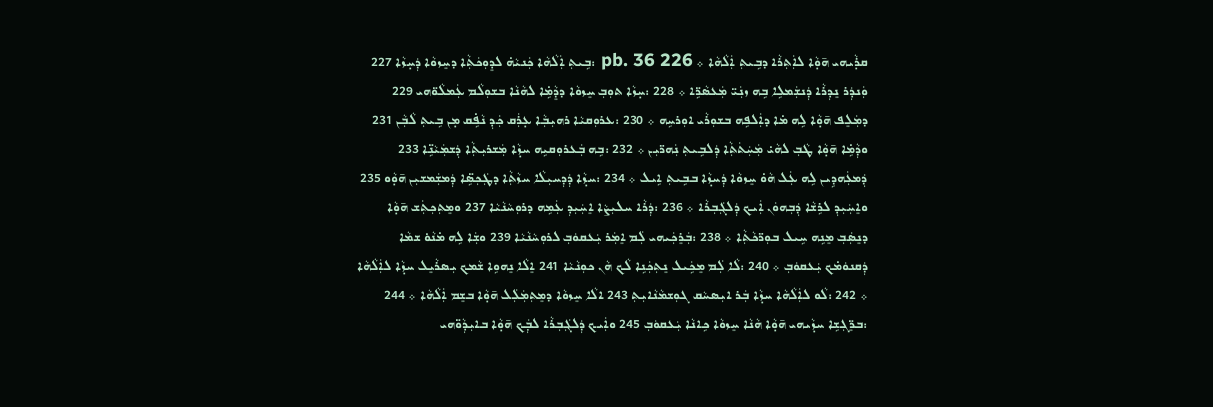ܩܪ̣ܵܝܗܝ ܗ̄ܘ̣ܵܐ ܠܐܲܬܼܪܵܐ ܕܒܹܝܬܼ ܐܲܠܵܗܵܐ ܀ pb. 36 226 :ܒܹܝܬܼ ܐܲܠܵܗܵܐ ܟܲܢܝܵܗ̇ ܠܕܸܘܼܟܿܬܼܵܐ ܕܚܸܙܘܵܐ ܕܲܚ̣ܙܵܐ 227 ܘܲܢܕܲܪ ܢܸܕܼܪܵܐ ܕܲܢܫܲܡܠܹܐ ܒܹܗ ܙܢܲܝ̈ ܡܲܥܣܵܪܹ̈ܐ ܀ 228 :ܚ̣ܙܵܐ ܬܘܼܒܼ ܚܸܙܘܵܐ ܕܕܸܵܡܹ̇ܐ ܠܗܵܢܵܐ ܒܫܘܼܠܵܡ ܥܲܡܠܵܘ̈ܗܝ 229 ܕܡܲܠܸܦ ܗ̄ܘ̣ܵܐ ܠܹܗ ܡ̇ܐ ܕܐܲܠܦܹܗ ܒܫܘܼܪܵܝ ܐܘܼܪܚܹܗ ܀ 230 :ܥܪܘܼܩܝܵܐ ܪܗܝܼܒܼܵܐ ܥ̣ܪܲܩ ܟܲܕܼ ܢܵܦܹ̇ܩ ܡ̣ܢ ܒܹܝܬܼ ܠܵܒܼܵܢ 231 ܘܕܼܵܡܹ̇ܐ ܗ̄ܘ̣ܵܐ ܛܵܒܼ ܠܗܵܝ̇ ܡܲܚܲܬܿܬܼܵܐ ܕܲܠܒܹܝܬܼ ܢܲܗܪ̈ܝܼܢ ܀ 232 :ܒܹܗ ܒܲܥܪܘܼܩܝܹܗ ܚܙ̣ܵܐ ܡܲܫܪܝܼܬܼܵܐ ܕܲܫܡܲܝܵܢܹ̈ܐ 233 ܕܲܡܥܲܗܕܹܝܢ ܠܹܗ ܥܲܠ ܗܵܘ̇ ܚܸܙܘܵܐ ܕܲܚܙ̣ܵܐ ܒܒܹܝܬܼ ܐܹܝܠ ܀ 234 :ܚܙ̣ܵܐ ܕܲܕܼܚܝܼܠܵܐ ܚܙܵܬܼܵܐ ܕܛܲܟܼܣܹ̈ܐ ܕܲܡܫܲܡܫܝܼܢ ܗ̄ܘ̣ܵܘ 235 ܘܐܸܚܲܝܼܕܼ ܠܪܹܫܵܐ ܕܲܒܼܗܘܿܢ ܐܲܝܟ ܕܲܠܓܲܒܼܪܵܐ ܀ 236 :ܕܲܪܵܐ ܚܠܝܼܨܵܐ ܐܸܚܲܝܼܕܼ ܥܲܡܹܗ ܕܪܘܼܚܵܢܵܝܵܐ 237 ܘܡܸܬܼܟܼܬܲܫ ܗ̄ܘ̣ܵܐ ܕܢܸܣܲܒܼ ܡܸܢܹܗ ܚܹܝܠ ܒܘܼܪ̈ܟܵܬܼܵܐ ܀ 238 :ܒܲܪܸܟܲܝܗܝ ܠܲܡ ܐܸܡܲܪ ܝܲܥܩܘܿܒܼ ܠܪܘܼܚܵܢܵܝܵܐ 239 ܘܫܲܐ ܠܹܗ ܡ̇ܢܵܘ̇ ܫܡܵܐ ܕܲܩܢܘܿܡ̇ܟ ܝܲܥܩܘܿܒܼ ܀ 240 :ܠܵܐ ܠܲܡ ܡܸܟܹܿܝܠ ܢܸܬܼܟܲܢܹܐ ܠܵܟ ܗܵܢ ܟܘܼܢܵܝܵܐ 241 ܐܸܠܵܐ ܢܸܗܘܹܐ ܫܵܡܟ ܝܼܣܪܵܝܸܠ ܚܙ̣ܵܐ ܠܐܲܠܵܗܵܐ ܀ 242 :ܠܵܘ ܠܐܲܠܵܗܵܐ ܚܙ̣ܵܐ ܒܲܪ ܐܝܼܣܚܵܩ ܓܘܼܫܡܵܢܵܐܝܼܬܼ 243 ܐܠܵܐ ܚܸܙܘܵܐ ܕܡܸܬܼܡܲܠܲܠ ܗ̄ܘ̣ܵܐ ܒܫܸܡ ܐܲܠܵܗܵܐ ܀ 244 :ܒܪܸ̈ܓܼܫܹܐ ܚܙ̣ܵܝܗܝ ܗ̄ܘ̣ܵܐ ܗܵܢܵܐ ܚܸܙܘܵܐ ܟܹܐܢܵܐ ܝܲܥܩܘܿܒܼ 245 ܘܐܲܝܟ ܕܲܠܓܲܒܼܪܵܐ ܠܒ݂ܲܟ ܗ̄ܘ̣ܵܐ ܒܐܝܼܕܼܵܘ̈ܗܝ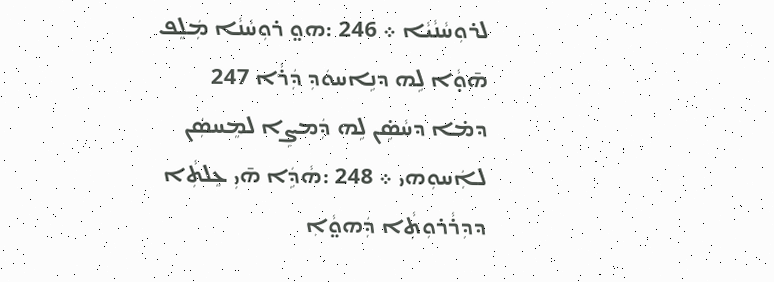ܠܪܘܼܚܵܢܵܝܵܐ ܀ 246 :ܗܘ̤ ܪܘܼܚܵܢܵܐ ܡܲܠܸܦ ܗ̄ܘ̣ܵܐ ܠܹܗ ܕܢܹܐܚܘܿܕܼ ܕܲܪܵܐ 247 ܕܡ̇ܐ ܕܚܵܣܹ̇ܢ ܠܹܗ ܕܲܡܨܹܐ ܠܡܸܚܣܲܢ ܠܐܲܚܘܼܗܝ ܀ 248 :ܗܵܕܹܿܐ ܗ̄ܝܼ ܥܸܠܬܼܵܐ ܕܕܼܪܵܪܘܼܬܼܵܐ ܕܲܗܘ̤ܵܐܼ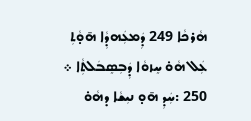ܗܵܪܟܵܐ 249 ܕܲܡܥܲܗܕܼܵܐ ܗ̄ܘ̣ܵܬܼ ܥܲܠ ܗܵܘ̇ ܚܸܙܘܵܐ ܕܲܒܼܣܸܒܿܠܬܼܵܐ ܀ 250 :ܚܲܕܼ ܗ̄ܘ̣ ܢܝܼܫܵܐ ܕܗܵܘ̇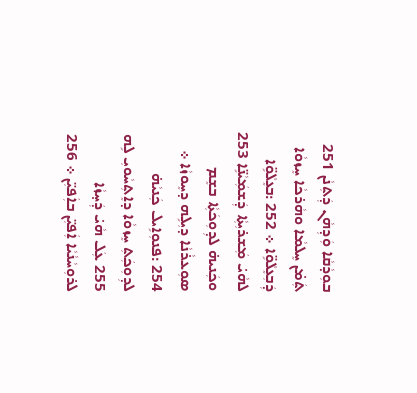ܒܘܼܕܵܩܵܐ ܘܲܕܼܗܵܢ ܕܲܬܼܢܵܢ 251 ܬܲܡ̇ܢ ܚܸܠܡܵܐ ܘܗܵܪܟܵܐ ܚܸܙܘܵܐ ܕܲܒܼܥܸܠܵܘܹ̈ܐ ܀ 252 :ܒܥܸܠܵܘܹ̈ܐ ܠܗܵܝ̇ ܡܲܫܪܝܼܬܼܵܐ ܕܲܫܡܲܝܵܢܹ̈ܐ 253 ܘܟܲܢܝܗ̇ ܠܕܼܘܼܟܿܬܼܵܐ ܒܫܸܡ ܣܘܼܥܪܵܢܵܐ ܕܝܼܠܹܗ ܕܚܸܘܙܵܐ ܀ 254 :ܦܢܘܼܐܹܝܠ ܟܲܢܝܵܗ̇ ܠܕܼܘܼܟܲܬܼ ܚܸܙܘܵܐ ܕܐܸܬܼܚܵܘܝܼ ܠܹܗ 255 ܥܲܠ ܗܵܝ̇ ܕܲܚ̣ܙܵܐ ܠܪܘܼܚܵܢܵܝܵܐ ܐܲܦܝܼ̈ܢ ܒܐܲܦܝܼ̈ܢ ܀ 256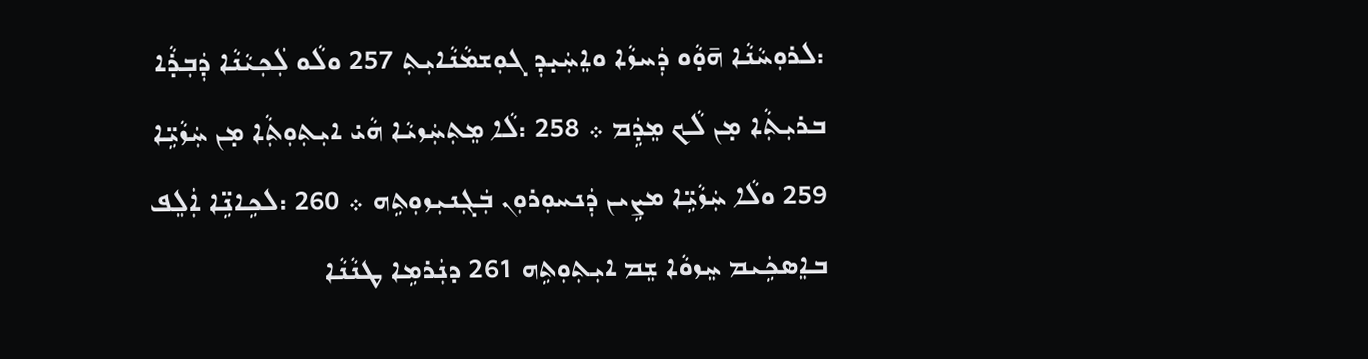:ܠܪܘܼܚܵܢܵܐ ܗ̄ܘ̣ܵܘ ܕܲܚܙܵܐ ܘܐܸܚܲܝ̣ܕܼ ܓܘܼܫܡܵܢܵܐܝܼܬܼ 257 ܘܠܵܘ ܠܲܟܼܝܵܢܵܐ ܕܲܒܼܪ̣ܵܐ ܒܪܝܼܬܼܵܐ ܡ̣ܢ ܠܵܟ ܡܸܕܹܿܡ ܀ 258 :ܠܵܐ ܡܸܬܼܚܲܙܝܵܐ ܗܵܝ̇ ܐܝܼܬܼܘܼܬܼܵܐ ܡ̣ܢ ܚܲܙܵܝܹ̈ܐ 259 ܘܠܵܐ ܚܲܙܵܝܹ̈ܐ ܡܨܹܝܢ ܕܲܢܚܘܼܪܘܼܢ ܒܲܓܼܢܝܼܙܘܼܬܹܗ ܀ 260 :ܠܟܹܐܢܹ̈ܐ ܐܲܠܸܦ ܒܐܸܣܟܹܿܝܡ ܚܸܙܘܵܐ ܫܸܡ ܐܝܼܬܼܘܼܬܹܗ 261 ܕܢܲܪܡܹܐ ܛܢܵܢܵܐ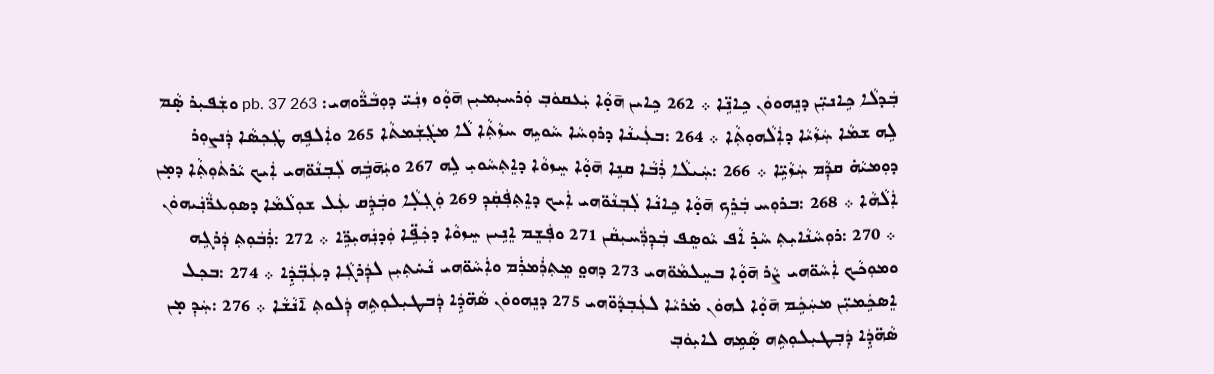ܒܲܕܠܵܐ ܟܹܐܢܝܼ̈ܢ ܕܢܸܗܘܘܿܢ ܟܹܐܢܹ̈ܐ ܀ 262 ܟܹܐܝܢ ܗ̄ܘ̣ܵܐ ܝܲܥܩܘܿܒܼ ܘܲܪܚܝܼܡܝܼܢ ܗ̄ܘ̣ܵܘ ܙܢܲܝ̈ ܕܘܼܒܵܪ̈ܵܘܗܝ: pb. 37 263 ܘܫܲܦܝܼܪ ܣ̣ܵܡ ܠܹܗ ܫܡܵܐ ܚܲܙܵܝܵܐ ܕܐܲܠܵܗܘܼܬܼܵܐ ܀ 264 :ܒܥܲܝܢܵܐ ܕܪܘܼܚܵܐ ܚܵܘܝܹܗ ܚܙܵܬܼܵܐ ܠܵܐ ܡܓܲܫܲܡܬܵܐ 265 ܘܐܲܠܦܹܗ ܛܲܟܼܣܵܐ ܕܲܢܨܘܼܪ ܕܘܼܡܝܵܗ̇ ܩܕܼܵܡ ܚܲܙܵܝܹ̈ܐ ܀ 266 :ܚܲܝܠܵܐ ܪܲܒܵܐ ܩܢܹܐ ܗ̄ܘ̣ܵܐ ܚܸܙܘܵܐ ܕܐܸܬܼܚܵܘܝܼ ܠܹܗ 267 ܘܝܲܗ̄ܒܹܿܗ ܠܲܒܼܢܵܘ̈ܗܝ ܐܲܝܟ ܝܵܪܬܿܘܼܬܼܵܐ ܕܡ̣ܢ ܐܲܠܵܗܵܐ ܀ 268 :ܒܪܘܼܚ ܒܲܪܸܟ ܗ̄ܘ̣ܵܐ ܟܹܐܢܵܐ ܠܲܒܼܢܵܘ̈ܗܝ ܐܲܝܟ ܕܐܸܬܼܦܲܩܲܕܼ 269 ܘܲܓܼܠ̣ܵܐ ܘܒܲܕܹܿܩ ܥܲܠ ܫܘܼܠܵܡܵܐ ܕܣܘܼܥܪ̈ܵܢܲܝܗܘܿܢ ܀ 270 :ܪܘܼܚܵܢܵܐܝܼܬܼ ܚܵܪ̣ ܐܵܦ ܝܵܘܣܸܦ ܒܲܕܼܪ̈ܲܚܝܼܩܵܢ 271 ܘܦܲܫܸܡ ܐܸܢܹܝܢ ܚܸܙܘܵܐ ܕܟܲܦܹ̈ܐ ܘܲܕܢܲܗܝܼܪܹ̈ܐ ܀ 272 :ܪܲܒܿܘܼܬܼ ܕܲܪܓܹܗ ܘܡܘܼܟܵܟ ܐܲܚܵܘ̈ܗܝ ܨܵܪ ܗ̄ܘ̣ܵܐ ܒܚܸܠܡܵܘ̈ܗܝ 273 ܕܗܘ̤ ܡܸܬܼܪܲܡܪܲܡ ܘܐܲܚܵܘ̈ܗܝ ܢܵܚ̇ܬܼܝܼܢ ܠܕܲܪܓܼܵܐ ܕܥܲܒܼ̈ܕܹܿܐ ܀ 274 :ܒܟܼܠ ܐܸܣܟܹܿܡܝܼ̈ܢ ܡܚܲܟܹܿܡ ܗ̄ܘ̣ܵܐ ܠܗܘܿܢ ܡ̇ܪܝܵܐ ܠܥܲܒܼܕܵܘ̈ܗܝ 275 ܕܢܸܗܘܘܿܢ ܣܵܗ̈ܕܹܿܐ ܕܲܒܛܝܼܠܘܼܬܹܗ ܕܲܠܘܬܼ ܐ̄ܢܵܫܵܐ ܀ 276 :ܚܲܕܼ ܡ̣ܢ ܣܵܗ̈ܕܹܿܐ ܕܲܒܼܛܝܼܠܘܼܬܹܗ ܣ̣ܵܡܹܗ ܠܐܝܼܘܿܒܼ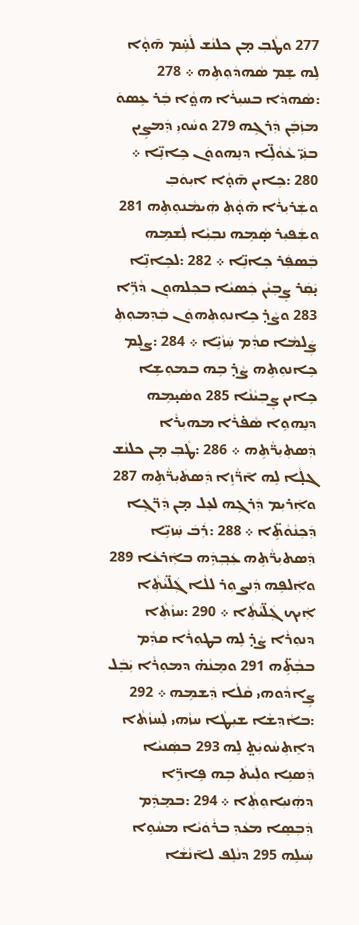277 ܘܛܵܒܼ ܡ̣ܢ ܟܠܢܵܫ ܠܵܚܹ̇ܡ ܗ̄ܘ̣ܵܐ ܠܹܗ ܫܸܡ ܣܵܗܕܿܘܼܬܹܗ ܀ 278 :ܣܵܗܕܵܐ ܒܚܝܼܪܵܐ ܗܘ̤ܵܐ ܒܲܪ ܥܹܣܘܿ ܡܙܲܒܸܿܢ ܕܲܪܓܹܗ 279 ܘܚܵܘܝܼ ܕܲܡܨܹܝܢ ܒܢܲܝ̈ ܥܵܘܵܠܹ̈ܐ ܕܢܸܗܘܘܿܢ ܟܹܐܢܹ̈ܐ ܀ 280 :ܟܹܐܝܢ ܗ̄ܘ̣ܵܐ ܐܝܼܘܿܒܼ ܘܫܲܪܝܼܪܵܐ ܗ̄ܘ̣ܵܬܼ ܗܲܝܡܵܢܘܼܬܹܗ 281 ܘܫܲܦܝܼܪ ܣ̣ܵܡܹܗ ܢܒܼܝܼܵܐ ܠܲܫܡܹܗ ܒܲܣܦܲܪ ܟܹܐܢܹ̈ܐ ܀ 282 :ܠܟܹܐܢܹ̈ܐ ܝ̣ܿܩܲܪ ܨܸܒܼܝܵܢ ܟܲܣܝܵܐ ܒܟܼܠܗܘܼܢ ܕܵܪܹ̈ܐ 283 ܘܨܵܪ̣ ܟܹܐܢܘܼܬܼܗܘܿܢ ܒܲܕܼܡܘܼܬܼ ܨܲܠܡܵܐ ܩܕܼܵܡ ܚܲܙܵܝܹ̈ܐ ܀ 284 :ܨܠܸܡ ܟܹܐܢܘܼܬܹܗ ܨܵܪ̣ ܒܹܗ ܒܡܘܼܫܹܐ ܟܹܐܝܢ ܨܸܒܼܝܵܢܵܐ 285 ܘܣܵܝ̣ܡܹܗ ܕܢܸܗܘܹܐ ܣܵܦ̇ܪܵܐ ܡܗܝܼܪܵܐ ܕܲܣܬܼܝܼܪ̈ܵܬܹܗ ܀ 286 :ܛܵܒܼ ܡ̣ܢ ܟܠܢܵܫ ܓܠ̣ܵܐ ܠܹܗ ܐ̄ܪ̈ܵܙܹܐ ܕܲܣܬܿܝܼܪ̈ܵܬܹܗ 287 ܘܐܲܪܝܼܡ ܕܲܪܓܹܗ ܠܥܸܠ ܡ̣ܢ ܕܲܪ̈ܓܹܐ ܕܲܟܼܢܵܘܵܬܹ̈ܐ ܀ 288 :ܪܲܒܿ ܚܲܙܝܹ̈ܐ ܕܲܣܬܝܼܪ̈ܵܬܹܗ ܥܲܒܼ݂ܕܹܿܗ ܒܐܲܪܥܵܐ 289 ܘܐܲܠܦܹܗ ܕܲܢܨܘܼܪ ܠܠܵܐ ܓܲܠ̈ܝܵܬܼܵܐ ܐܲܝܟ ܓܲܠ̈ܝܵܬܼܵܐ ܀ 290 :ܚܙܵܬܼܵܐ ܕܢܘܼܪܵܐ ܨܵܪ̣ ܠܹܗ ܒܛܘܼܪܵܐ ܩܕܼܵܡ ܒܒܼܵܬܹ̈ܗ 291 ܘܡܸܢܵܗ̇ ܕܡܘܼܪܵܐ ܝܲܒܸܿܠ ܨܹܐܕܵܘܗܝ ܩܵܠܵܐ ܕܲܫܡܹܗ ܀ 292 :ܒܐܵܕܼܫܵܐ ܫܝܼܛܵܐ ܚܙܵܗܝ ܠܲܚܙܵܬܵܐ ܕܐܸܬܼܚܵܘܝܲܬ̤ ܠܹܗ 293 ܒܣܲܢܝܵܐ ܕܲܣܢܹܐ ܘܠܲܝܬܿ ܒܹܗ ܦܹܐܪܹ̈ܐ ܕܗܲܢܝܼܐܘܼܬܼܵܐ ܀ 294 :ܒܡܸܕܹܿܡ ܕܲܒܼܣܸܐ ܡܥܵܕܼ ܒܪܵܘܿܝܵܐ ܡܚܵܘܹܐ ܚܲܝܠܹܗ 295 ܕܢܵܠܸܦ ܠܐ̄ܢܵܫܵܐ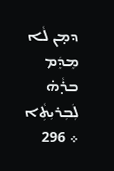ܕܡ̣ܢ ܠܵܐ ܡܸܕܸܿܡ ܒܪ̣ܵܗ̇ ܠܲܒܼܪܝܼܬܼܵܐ ܀ 296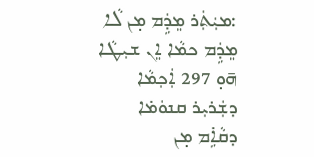:ܡܝܲܬܲܪ ܡܸܕܹܿܡ ܡ̣ܢ ܠܵܐ ܡܸܕܹܿܡ ܟܡܵܐ ܐܸܢ ܫܝܼܛܵܐ ܗ̄ܘ̣ 297 ܐܲܟܼܡܵܐ ܕܫܲܪܝܼܪ ܩܢܘܿܡ̇ܐ ܕܩܵܐܹ̇ܡ ܡ̣ܢ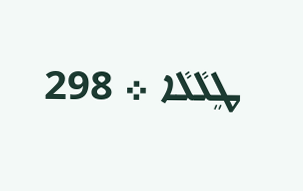ܛܸܠܵܠܵܐ ܀ 298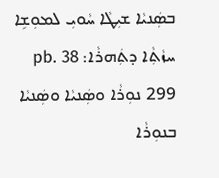ܒܣܲܢܝܵܐ ܫܝܼܛܵܐ ܚܵܘܝܼ ܠܡܘܼܫܹܐ ܚܙܵܬܼܵܐ ܕܬܲܗܪܵܐ: pb. 38 299 ܢܘܼܪܵܐ ܘܣܲܢܝܵܐ ܘܣܲܢܝܵܐ ܒܢܘܼܪܵܐ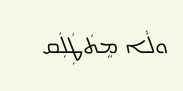ܘܠܵܐ ܡܸܬܿܛܲܠܲܩ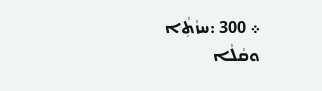܀ 300 :ܚܙܵܬܼܵܐ ܘܩܵܠܵܐ